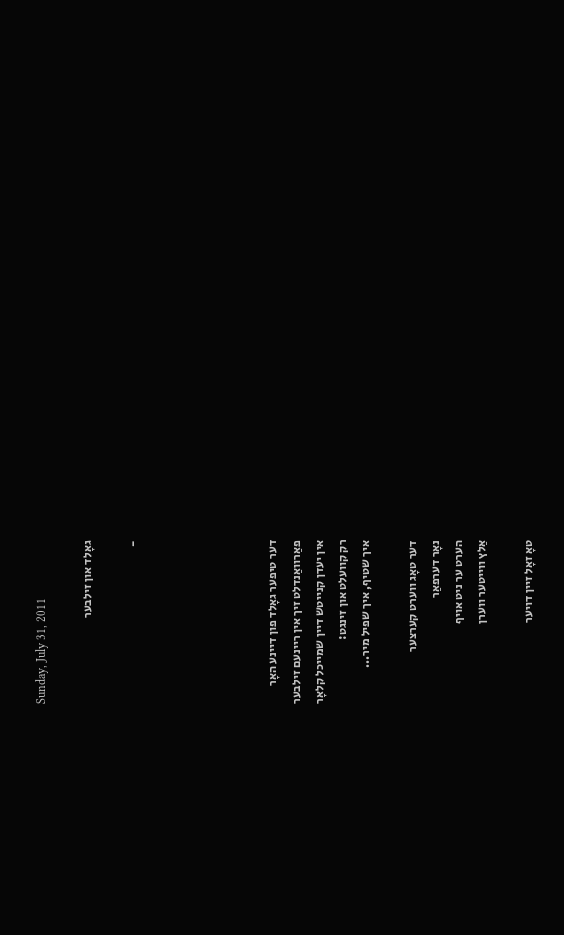Sunday, July 31, 2011

גאָלד און זילבער

-





דער טיפער גאָלד פון דיינע האָר
פאַרוואַנדלט זיך אין ריינעם זילבער
אין יעדן קנייטש דיין שמייכל קלאָר
רק קוועלט און זינגט:
איך שטיף, איך שפיל מיר...

דער טאָג ווערט קערצער
נאָר דערפאַר
הערט ער ניט אויף
אַלץ ווייטער ווערן

טאָ זאָל זיין דויער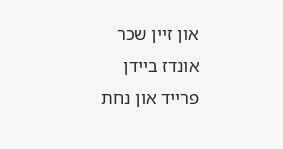און זיין שכר
אונדז ביידן
פרייד און נחת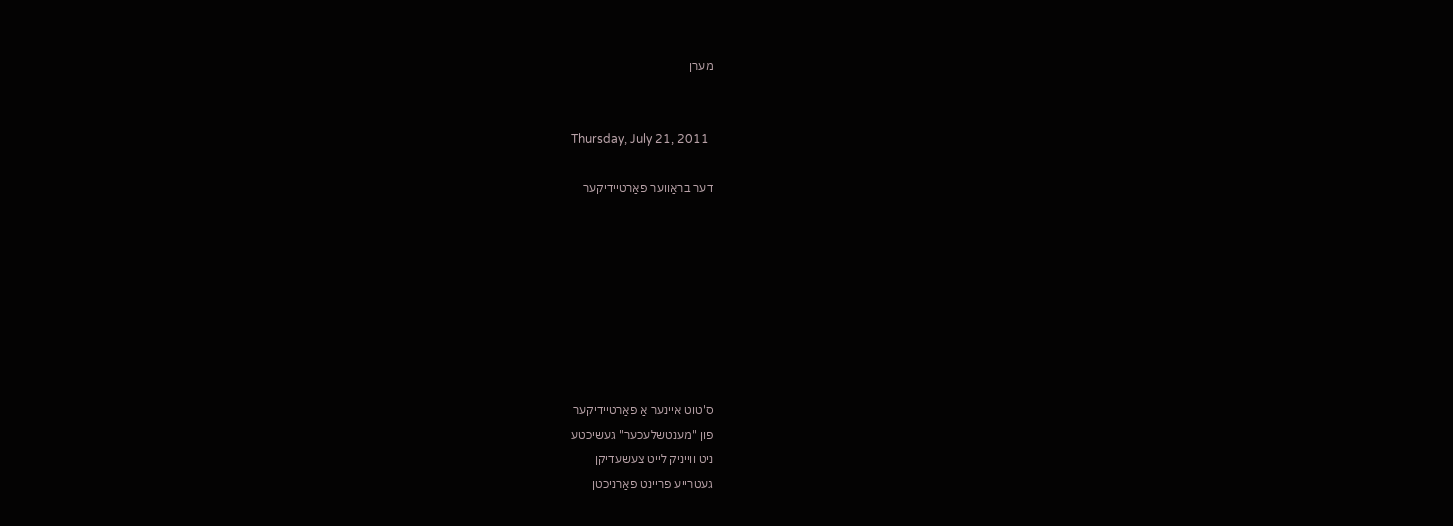מערן


Thursday, July 21, 2011

דער בראַווער פאַרטיידיקער








ס'טוט איינער אַ פאַרטיידיקער
פון "מענטשלעכער" געשיכטע
ניט ווייניק לייט צעשעדיקן
געטרייע פריינט פאַרניכטן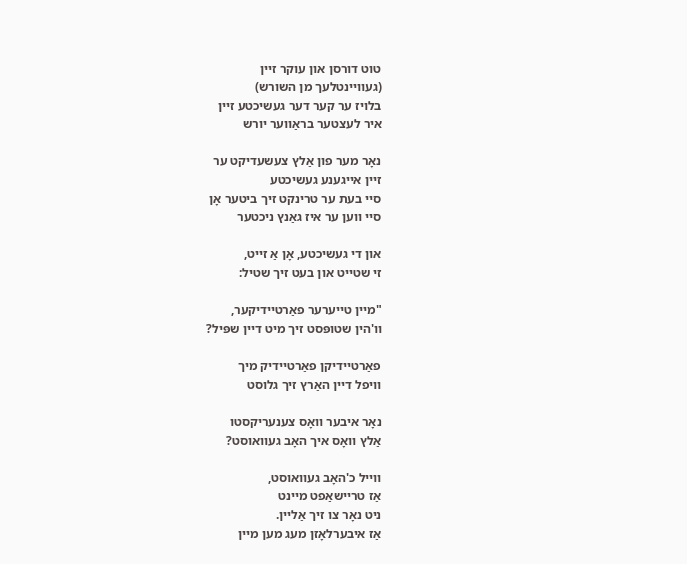טוט דורסן און עוקר זיין
(געוויינטלעך מן השורש)
בלויז ער קער דער געשיכטע זיין
איר לעצטער בראַווער יורש

נאָר מער פון אַלץ צעשעדיקט ער
זיין אייגענע געשיכטע
סיי בעת ער טרינקט זיך ביטער אָן
סיי ווען ער איז גאַנץ ניכטער

און די געשיכטע, אָן אַ זייט,
זי שטייט און בעט זיך שטיל:

"מיין טייערער פאַרטיידיקער,
וו'הין שטופּסט זיך מיט דיין שפּיל?

פאַרטיידיקן פאַרטיידיק מיך
וויפל דיין האַרץ זיך גלוסט

נאָר איבער וואָס צענעריקסטו
אַלץ וואָס איך האָב געוואוסט?

ווייל כ'האָב געוואוסט,
אַז טריישאַפט מיינט
ניט נאָר צו זיך אַליין.
אַז איבערלאָזן מעג מען מיין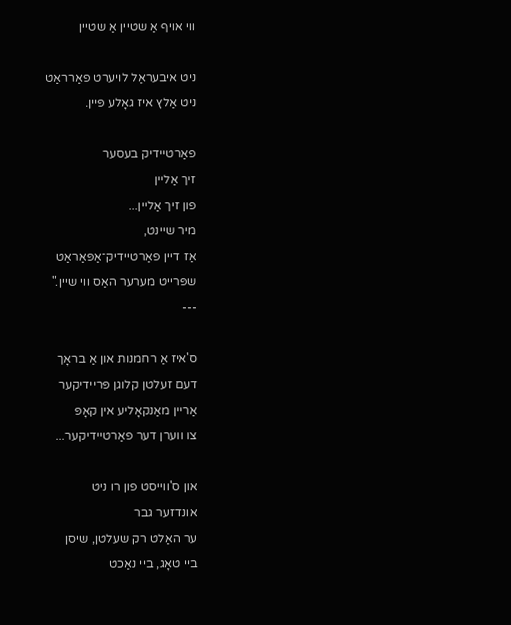ווי אויף אַ שטיין אַ שטיין

ניט איבעראַל לויערט פאַרראַט
ניט אַלץ איז גאָלע פּיין.

פאַרטיידיק בעסער
זיך אַליין
פון זיך אַליין...
מיר שיינט,
אַז דיין פאַרטיידיק־אַפּאַראַט
שפּרייט מערער האַס ווי שיין."
---

ס'איז אַ רחמנות און אַ בראָך
דעם זעלטן קלוגן פּריידיקער
אַריין מאַנקאָליע אין קאָפּ
צו ווערן דער פאַרטיידיקער...

און ס'ווייסט פון רו ניט
אונדזער גבר
ער האַלט רק שעלטן, שיסן
ביי טאָג, ביי נאַכט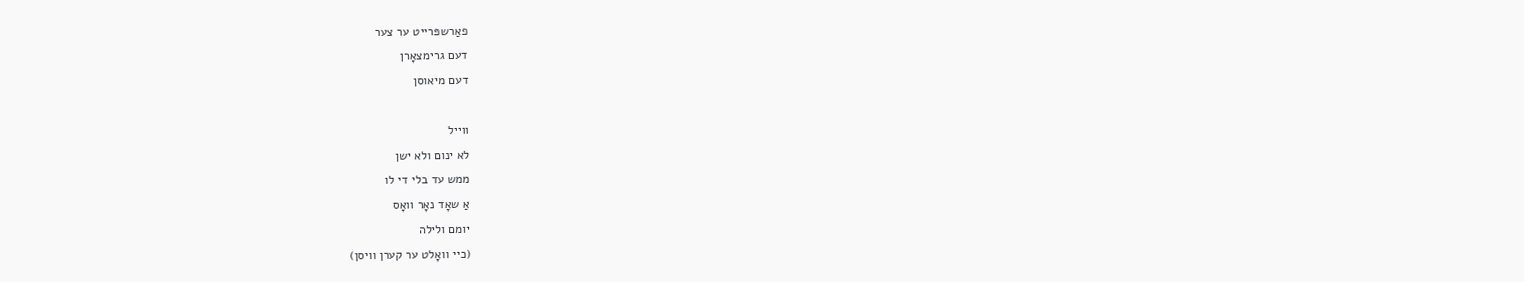פאַרשפּרייט ער צער
דעם גרימצאָרן
דעם מיאוסן

ווייל
לא ינום ולא ישן
ממש עד בלי די לו
אַ שאָד נאָר וואָס
יומם ולילה
(כיי וואָלט ער קערן וויסן)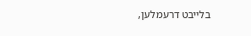בלייבט דרעמלען,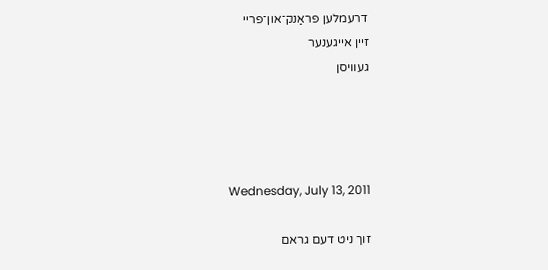דרעמלען פראַנק־און־פריי
זיין אייגענער
געוויסן




Wednesday, July 13, 2011

זוך ניט דעם גראם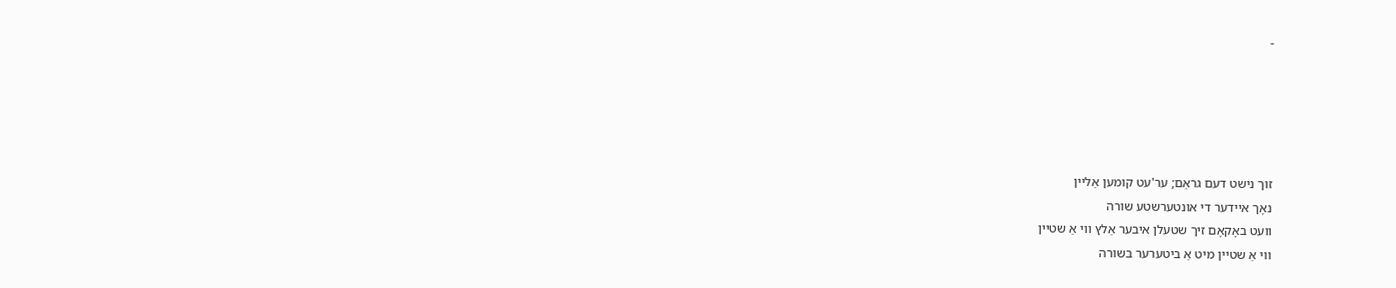-





זוך נישט דעם גראַם; ער'עט קומען אַליין
נאָך איידער די אונטערשטע שורה
וועט באָקאָם זיך שטעלן איבער אַלץ ווי אַ שטיין
ווי אַ שטיין מיט אַ ביטערער בשורה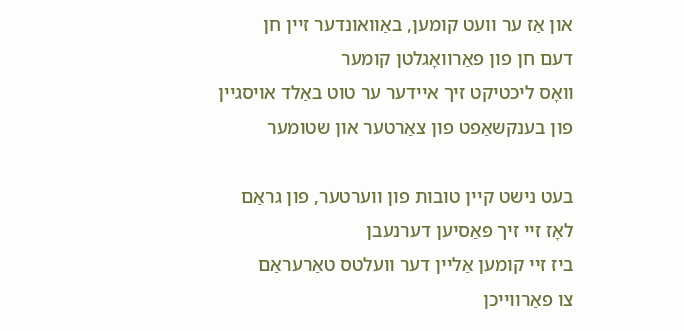און אַז ער וועט קומען, באַוואונדער זיין חן
דעם חן פון פאַרוואָגלטן קומער
וואָס ליכטיקט זיך איידער ער טוט באַלד אויסגיין
פון בענקשאַפט פון צאַרטער און שטומער

בעט נישט קיין טובות פון ווערטער, פון גראַם
לאָז זיי זיך פּאַסיען דערנעבן
ביז זיי קומען אַליין דער וועלטס טאַרעראַם
צו פאַרווייכן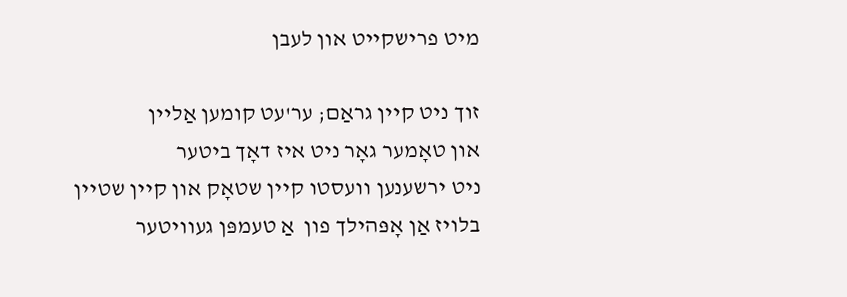מיט פרישקייט און לעבן

זוך ניט קיין גראַם; ער'עט קומען אַליין
און טאָמער גאָר ניט איז דאָך ביטער
ניט ירשענען וועסטו קיין שטאָק און קיין שטיין
בלויז אַן אָפּהילך פון  אַ טעמפּן געוויטער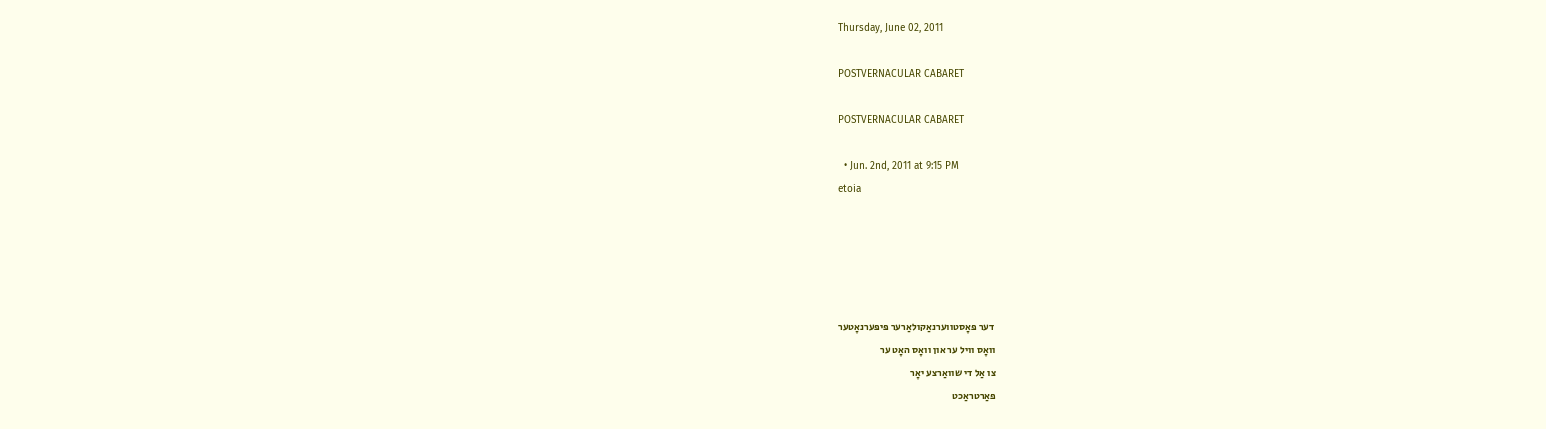Thursday, June 02, 2011

POSTVERNACULAR CABARET

POSTVERNACULAR CABARET

  • Jun. 2nd, 2011 at 9:15 PM
etoia





 דער פּאָסטווערנאַקולאַרער פּיפּערנאָטער
וואָס וויל ער און וואָס האָט ער
צו אַל די שוואַרצע יאָר
פאַרטראַכט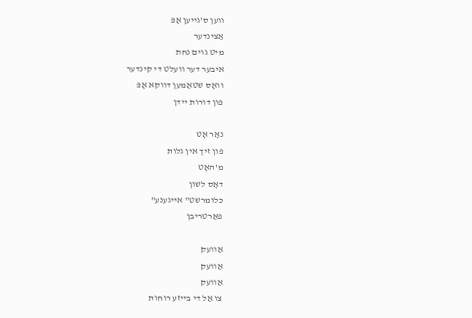ווען ס'גייען אָפּ
אַצינדער
מיט גוים נחת
איבער דער וועלט די קינדער
וואָס שטאַמען דווקא אָפּ
פון דורות יידן

נאָר אָט
פון זיך אין גלות
מ'האָט
דאָס לשון
כלומרשט" אייגענע"
פאַרטריבן

אַוועק
אַוועק
אַוועק
צו אַל די בייזע רוחות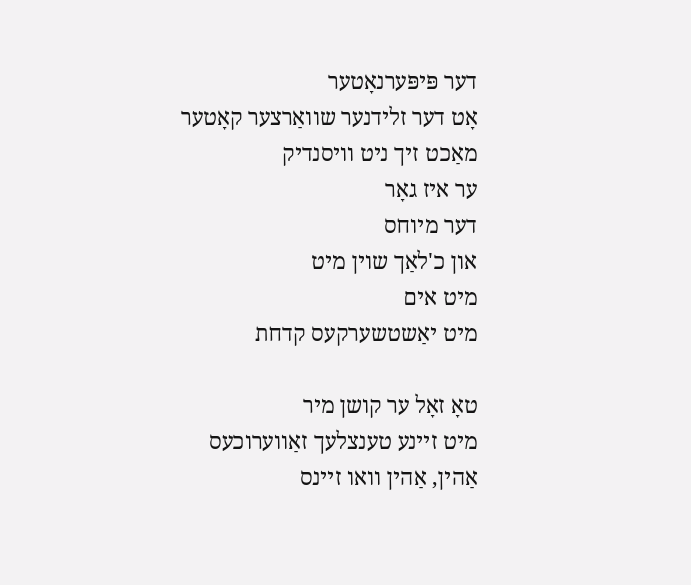דער פּיפּערנאָטער
אָט דער זלידנער שוואַרצער קאָטער
מאַכט זיך ניט וויסנדיק
ער איז גאָר
דער מיוחס
און כ'לאַך שוין מיט
מיט אים
מיט יאַשטשערקעס קדחת

טאָ זאָל ער קושן מיר
מיט זיינע טענצלעך זאַווערוכעס
אַהין, אַהין וואו זיינס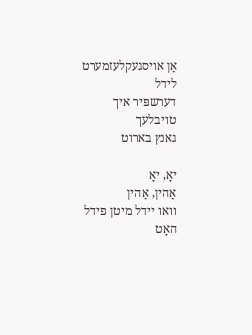אַן אויסגעקלעזמערט לידל
דערשפּיר איך טויבלעך
גאנץ בארוט

יאָ, יאָ
אַהין, אַהין
וואו יידל מיטן פידל
האָט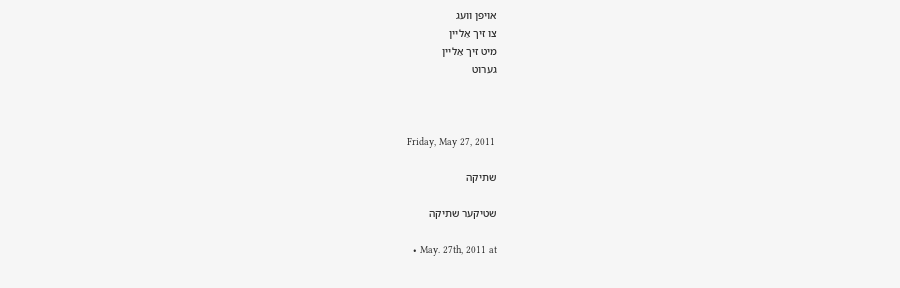אויפן וועג
צו זיך אַליין
מיט זיך אַליין
גערוט



Friday, May 27, 2011

שתיקה

שטיקער שתיקה

  • May. 27th, 2011 at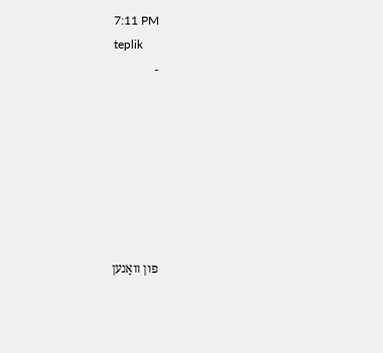7:11 PM
teplik
-







פון וואַנען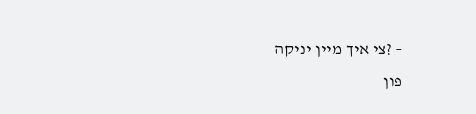– ?צי איך מיין יניקה
פון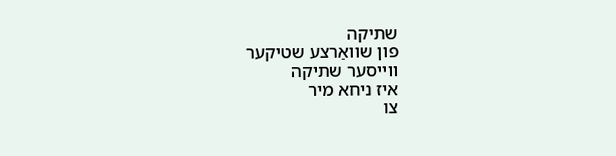שתיקה
פון שוואַרצע שטיקער
ווייסער שתיקה
איז ניחא מיר
צו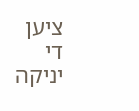ציען די יניקה